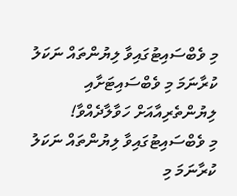މި ވެބްސައިޓުގައިވާ ލިޔުންތައް ނަކަލު ކުރާނަމަ މި ވެބްސައިޓަށާއި ލިޔުންތެރިއާއަށް ހަވާލާދެއްވާ!
މި ވެބްސައިޓުގައިވާ ލިޔުންތައް ނަކަލު ކުރާނަމަ މި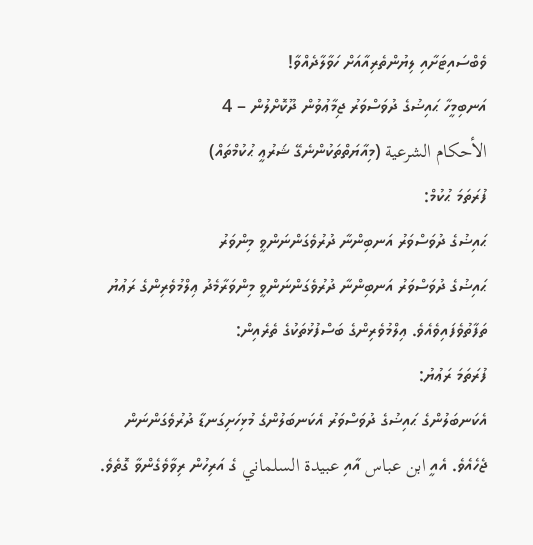ވެބްސައިޓަށާއި ލިޔުންތެރިއާއަށް ހަވާލާދެއްވާ!
އަނބިމީހާ ޙައިޟުގެ ދުވަސްވަރު ޖިމާޢުވުން ދޫކޮށްލުން – 4
الأحكام الشرعية (މިއާޔަތްތަކުންނެގޭ ޝަރުޢީ ޙުކުމްތައް)
ފުރަތަމަ ޙުކުމް:
ޙައިޟުގެ ދުވަސްވަރު އަނބިންނާ ދުރުވެގަންނަންވީ މިންވަރު
ޙައިޟުގެ ދުވަސްވަރު އަނބިންނާ ދުރުވެގަންނަންވީ މިންވަރާމެދު ޢިލްމުވެރިންގެ ރަޢުޔު ތަފާތުވެފައިވެއެވެ. ޢިލްމުވެރިންގެ ބަސްފުޅުތަކުގެ ތެރެއިން:
ފުރަތަމަ ރަޢުޔު:
އެކަނބަލުންގެ ޙައިޟުގެ ދުވަސްވަރު އެކަނބަލުންގެ މުޅިހަށިގަނޑާ ދުރުވެގަންނަން ޖެހެއެވެ. އެއީ ابن عباس އާއި عبيدة السلماني ގެ އަރިހުން ރިވާވެގެންވާ ގޮތެވެ.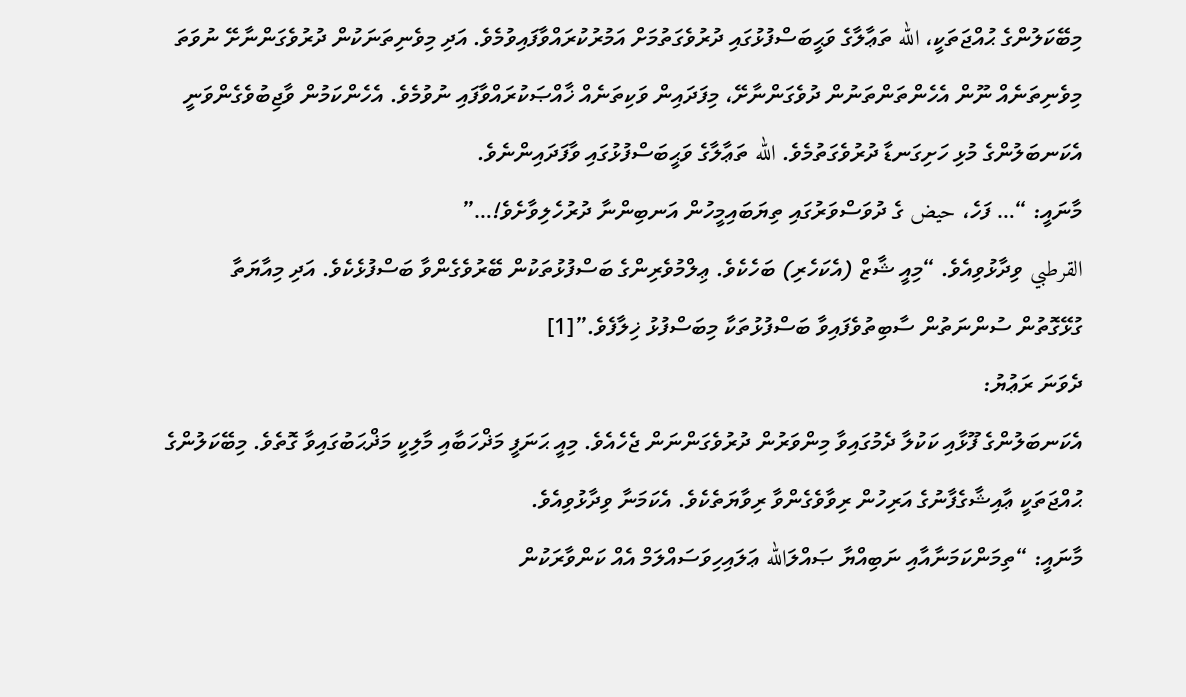މިބޭކަލުންގެ ޙުއްޖަތަކީ، الله ތަޢާލާގެ ވަޙީބަސްފުޅުގައި ދުރުވެގަތުމަށް އަމުރުކުރައްވާފައިވުމެވެ. އަދި މިވެނިތަނަކުން ދުރުވެގަންނާށޭ ނުވަތަ މިވެނިތަނެއް ނޫން އެހެންތަންތަނުން ދުވެގަންނާށޭ، މިފަދައިން ވަކިތަނެއް ޚާއްޞަކުރައްވާފައި ނުވުމެވެ. އެހެންކަމުން ވާޖިބުވެގެންވަނީ އެކަނބަލުންގެ މުޅި ހަށިގަނޑާ ދުރުވެގަތުމެވެ. الله ތަޢާލާގެ ވަޙީބަސްފުޅުގައި ވާފަދައިންނެވެ.
މާނައީ: “… ފަހެ، حيض ގެ ދުވަސްވަރުގައި ތިޔަބައިމީހުން އަނބިންނާ ދުރުހެލިވާށެވެ!…”
القرطبي ވިދާޅުވިއެވެ. “މިއީ ޝާޒް (އެކަހެރި) ބަހެކެވެ. ޢިލްމުވެރިންގެ ބަސްފުޅުތަކުން ބޭރުވެގެންވާ ބަސްފުޅެކެވެ. އަދި މިއާޔަތާ ގުޅޭގޮތުން ސުންނަތުން ސާބިތުވެފައިވާ ބަސްފުޅުތަކާ މިބަސްފުޅު ޚިލާފެވެ.”[1]
ދެވަނަ ރަޢުޔު:
އެކަނބަލުންގެ ފޫޅާއި ކަކުލާ ދެމުގައިވާ މިންވަރުން ދުރުވެގަންނަން ޖެހެއެވެ. މިއީ ޙަނަފީ މަޛްހަބާއި މާލިކީ މަޛްޙަބުގައިވާ ގޮތެވެ. މިބޭކަލުންގެ ޙުއްޖަތަކީ ޢާއިޝާގެފާނުގެ އަރިހުން ރިވާވެގެންވާ ރިވާޔަތެކެވެ. އެކަމަނާ ވިދާޅުވިއެވެ.
މާނައީ: “ތިމަންކަމަނާއާއި ނަބިއްޔާ ޞައްލަالله ޢަލައިހިވަސައްލަމް އެއް ކަންވާރަކުން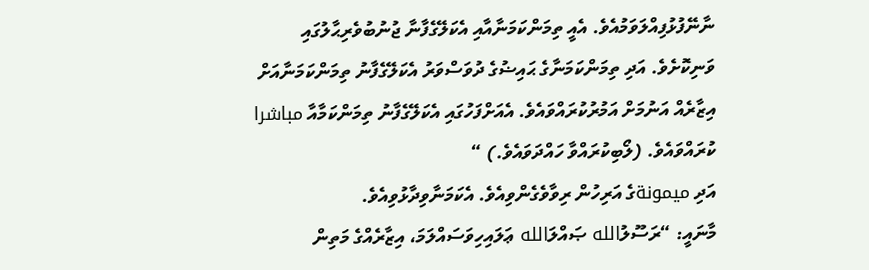ނާނޭފުޅުފިއްލަވަމުއެވެ. އެއީ ތިމަންކަމަނާއާއި އެކަލޭގެފާނާ ޖުނުބުވެރިޙާލުގައި ވަނިކޮށެވެ. އަދި ތިމަންކަމަނާގެ ޙައިޟުގެ ދުވަސްވަރު އެކަލޭގެފާނު ތިމަންކަމަނާއަށް އިޒާރެއް އަނުމަށް އަމުރުކުރައްވައެވެ. އެއަށްފަހުގައި އެކަލޭގެފާނު ތިމަންކަމާއާ مباشرا ކުރައްވައެވެ. (ލޯބިކުރައްވާ ހައްދަވައެވެ.) “
އަދި ميمونةގެ އަރިހުން ރިވާވެގެންވިއެވެ. އެކަމަނާވިދާޅުވިއެވެ.
މާނައީ: “ރަސޫލުالله ޞައްލަالله ޢަލައިހިވަސައްލަމަ، އިޒާރެއްގެ މަތިން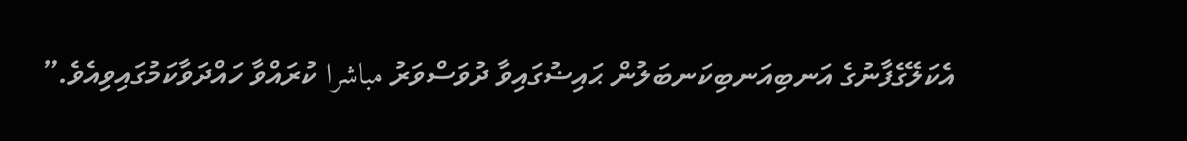އެކަލޭގެފާނުގެ އަނބިއަނބިކަނބަލުން ޙައިޟުގައިވާ ދުވަސްވަރު مباشرا ކުރައްވާ ހައްދަވާކަމުގައިވިއެވެ.”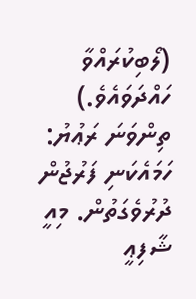(ލޯބިކުރައްވާ ހައްދަވައެވެ.)
ތިންވަނަ ރަޢުޔު:
ހަމައެކަނި ފަރުޖުން ދުރުވެގަތުން. މިއީ ޝާފިޢީ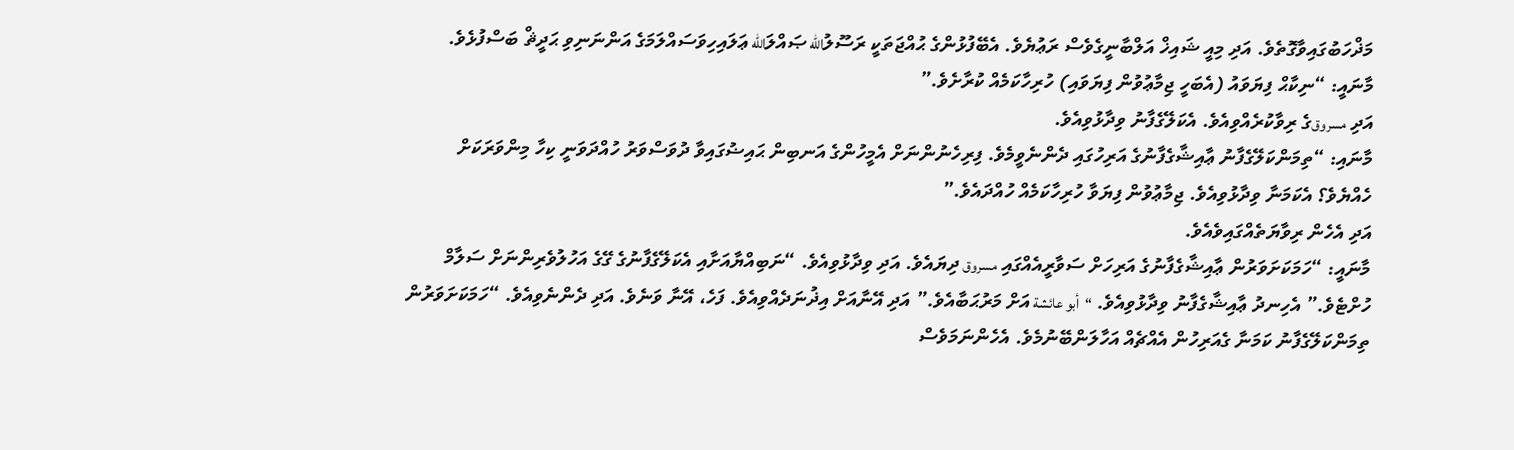މަޛްހަބުގައިވާގޮތެވެ. އަދި މިއީ ޝައިޚް އަލްބާނީގެވެސް ރަޢުޔެވެ. އެބޭފުޅުންގެ ޙުއްޖަތަކީ ރަސޫލުالله ޞައްލަالله ޢަލައިހިވަސައްލަމަގެ އަންނަނިވި ޙަދީޘް ބަސްފުޅެވެ.
މާނައީ: “ނިކާޙް ފިޔަވައު (އެބަހީ ޖިމާޢުވުން ފިޔަވައި) ހުރިހާކަމެއް ކުރާށެވެ.”
އަދި مسروقގެ ރިވާކުރެއްވިއެވެ. އެކަލޭގެފާނު ވިދާޅުވިއެވެ.
މާނައި: “ތިމަންކަލޭގެފާނު ޢާއިޝާގެފާނުގެ އަރިހުގައި ދެންނެވީމެވެ. ފިރިހެނުންނަށް އެމީހުންގެ އަނބިން ޙައިޟުގައިވާ ދުވަސްވަރު ހުއްދަވަނީ ކިހާ މިންވަރަކަށް ހެއްޔެވެ؟ އެކަމަނާ ވިދާޅުވިއެވެ. ޖިމާޢުވުން ފިޔަވާ ހުރިހާކަމެއް ހުއްދައެވެ.”
އަދި އެހެން ރިވާޔަތެއްގައިވެއެވެ.
މާނައީ: “ހަމަކަށަވަރުން ޢާއިޝާގެފާނުގެ އަރިހަށް ސަވާރީއެއްގައި مسروق ދިޔައެވެ. އަދި ވިދާޅުވިއެވެ. “ނަބިއްޔާއަށާއި އެކަލޭގެފާނުގެ ގޭގެ އަހުލުވެރިންނަށް ސަލާމް ހުށްޓެވެ.” އެހިނދު ޢާއިޝާގެފާނު ވިދާޅުވިއެވެ. “أبو عائشة އަށް މަރުޙަބާއެވެ.” އަދި އޭނާއަށް އިޛުނަދެއްވިއެވެ. ފަހެ، އޭނާ ވަނެވެ. އަދި ދެންނެވިއެވެ. “ހަމަކަށަވަރުން ތިމަންކަލޭގެފާނު ކަމަނާ ގެއަރިހުން އެއްޗެއް އަހާލަންބޭނުމެވެ. އެހެންނަމަވެސް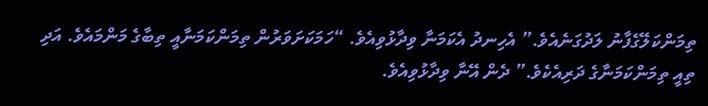ތިމަންކަލޭގެފާނު ލަދުގަނެއެވެ.” އެހިނދު އެކަމަނާ ވިދާޅުވިއެވެ. “ހަމަކަށަވަރުން ތިމަންކަމަނާއީ ތިބާގެ މަންމައެވެ. އަދި ތިއީ ތިމަންކަމަނާގެ ދަރިއެކެވެ.” ދެން އޭނާ ވިދާޅުވިއެވެ.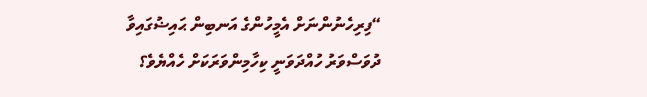“ފިރިހެނުންނަށް އެމީހުންގެ އަނބިން ޙައިޟުގައިވާ ދުވަސްވަރު ހުއްދަވަނީ ކިހާމިންވަރަކަށް ހެއްޔެވެ؟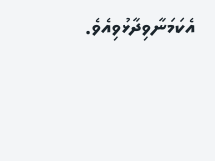އެކަމަނާވިދާޅުވިއެވެ.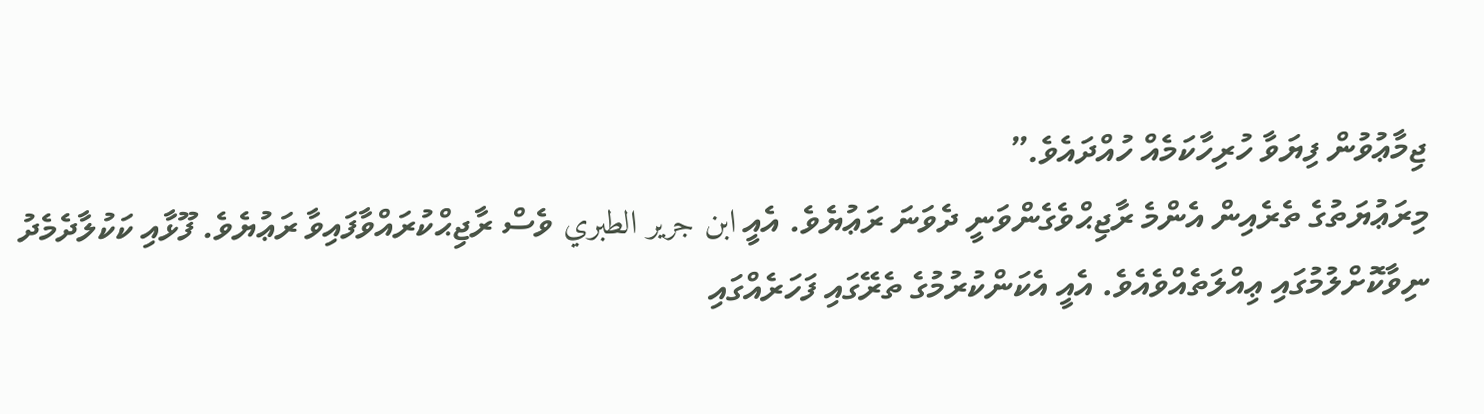ޖިމާޢުވުން ފިޔަވާ ހުރިހާކަމެއް ހުއްދައެވެ.”
މިރަޢުޔަތުގެ ތެރެއިން އެންމެ ރާޖިޙްވެގެންވަނީ ދެވަނަ ރަޢުޔެވެ. އެއީ ابن جرير الطبري ވެސް ރާޖިޙްކުރައްވާފައިވާ ރަޢުޔެވެ. ފޫޅާއި ކަކުލާދެމެދު ނިވާކޮށްލުމުގައި ޢިއްލަތެއްވެއެވެ. އެއީ އެކަންކުރުމުގެ ތެރޭގައި ފަހަރެއްގައި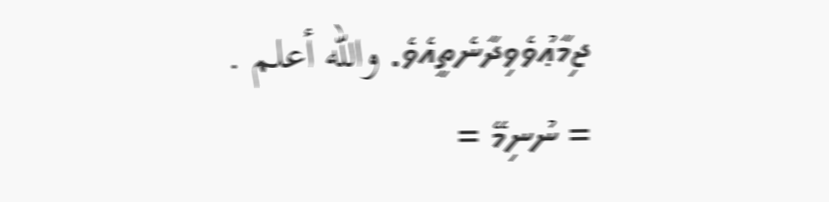ޖިމާޢުވެވިދާނެތީއެވެ. والله أعلم .
= ނުނިމޭ =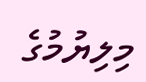މިލިޔުމުގެ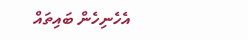އެހެނިހެން ބައިތައް